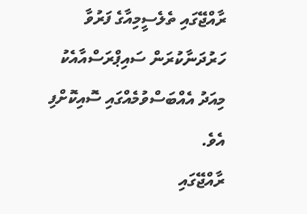ރާއްޖޭގައި ތެލެސީމިއާގެ ފަރުވާ ހަރުދަނާކުރަން ސައިޕްރަސްއާއެކު މިއަދު އެއްބަސްވުމެއްގައި ސޮއިކޮށްފި އެވެ.
ރާއްޖޭގައި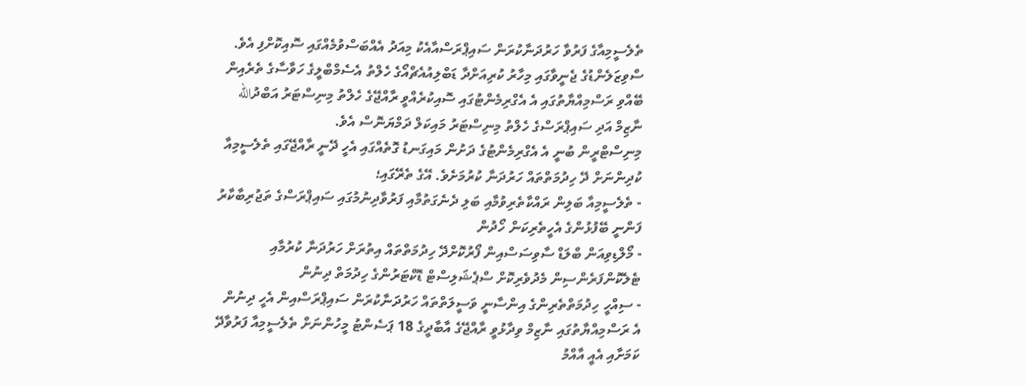ތެލެސީމިއާގެ ފަރުވާ ހަރުދަނާކުރަން ސައިޕްރަސްއާއެކު މިއަދު އެއްބަސްވުމެއްގައި ސޮއިކޮށްފި އެވެ.
ސްވިޒަލެންޑުގެ ޖެނީވާގައި މިހާރު ކުރިއަށްދާ ޑަބްލިއުއެޗްއޯގެ ހެލްތު އެސެމްބްލީގެ ހަވާސާގެ ތެރެއިން ބޭއްވި ރަސްމިއްޔާތުގައި އެ އެގްރިމެންޓުގައި ސޮއިކުރެއްވީ ރާއްޖޭގެ ހެލްތު މިނިސްޓަރު އަބްދުالله ނާޒިމް އަދި ސައިޕްރަސްގެ ހެލްތު މިނިސްޓަރު މައިކަލް ދަމްޔަނޮސް އެވެ.
މިނިސްޓްރީން ބުނީ އެ އެގްރިމެންޓުގެ ދަށުން މައިގަނޑު ގޮތެއްގައި އެހީ ދޭނީ ރާއްޖޭގައި ތެލެސީމިއާ ކުދިންނަށް ދޭ ހިދުމަތްތައް ހަރުދަނާ ކުރުމަށެވެ. އޭގެ ތެރޭގައި؛
- ތެލެސީމިއާ ބަލިން ރައްކާތެރިވުމާއި ބަލި ދެނެގަތުމާއި ފަރުވާދިނުމުގައި ސައިޕްރަސްގެ ތަޖުރިބާކާރު ފަންނީ ބޭފުޅުންގެ އެހީތެރިކަން ހޯދުން
- މޯލްޑިވިއަން ބްލަޑް ސާވިސަސްއިން ފޯރުކޮށްދޭ ހިދުމަތްތައް އިތުރަށް ހަރުދަނާ ކުރުމާއި ޓެލެކޮންފަރެންސިން މެދުވެރިކޮށް ސްޕެޝަލިސްޓް ޑޮކްޓަރުންގެ ހިދުމަތް ދިނުން
- ސިއްހީ ހިދުމަތްތެރިންގެ އިންސާނީ ވަސީލަތްތައް ހަރުދަނާކުރަން ސައިޕްރަސްއިން އެހީ ދިނުން
އެ ރަސްމިއްޔާތުގައި ނާޒިމް ވިދާޅުވީ ރާއްޖޭގެ އާބާދީގެ 18 ޕަސެންޓު މީހުންނަށް ތެލެސީމިއާ ފަރުވާދޭ ކަމަށާއި އެއީ އާއްމު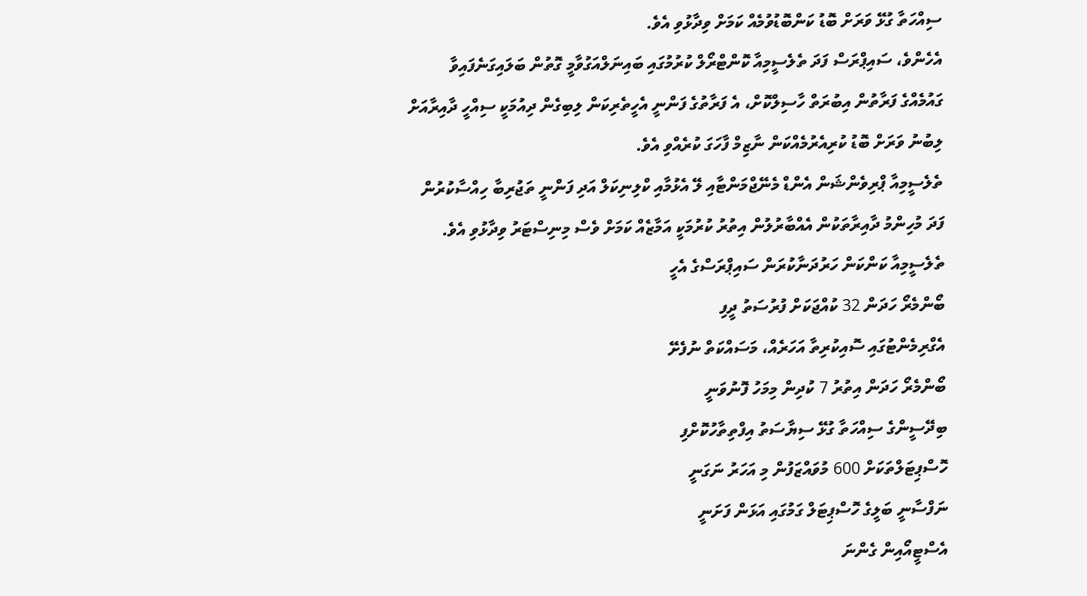ސިއްހަތާ ގުޅޭ ވަރަށް ބޮޑު ކަންބޮޑުވުމެއް ކަމަށް ވިދާޅުވި އެވެ.
އެހެންވެ، ސައިޕްރަސް ފަދަ ތެލެސީމިއާ ކޮންޓްރޯލް ކުރުމުގައި ބައިނަލްއަގުވާމީ ގޮތުން ބަލައިގަނެފައިވާ ގައުމެއްގެ ފަރާތުން އިބުރަތް ހާސިލްކޮށް، އެ ފަރާތުގެ ފަންނީ އެހީތެރިކަން ލިބިގެން ދިއުމަކީ ސިއްހީ ދާއިރާއަށް ލިބުނު ވަރަށް ބޮޑު ކުރިއެރުމެއްކަން ނާޒިމް ފާހަގަ ކުރެއްވި އެވެ.
ތެލެސީމިއާ ޕްރިވެންޝަން އެންޑް މެނޭޖްމަންޓާއި ލޭ އެޅުމާއި ކްލިނިކަލް އަދި ފަންނީ ތަޖުރިބާ ހިއްސާކުރުން ފަދަ މުހިންމު ދާއިރާތަކުން އެއްބާރުލުން އިތުރު ކުރުމަކީ އަމާޒެއް ކަމަށް ވެސް މިނިސްޓަރު ވިދާޅުވި އެވެ.
ތެލެސީމިއާ ކަންކަން ހަރުދަނާކުރަން ސައިޕްރަސްގެ އެހީ
ބޯންމެރޯ ހަދަން 32 ކުއްޖަކަށް ފުރުސަތު ދީފި
އެގްރިމެންޓުގައި ސޮއިކުރިތާ އަހަރެއް، މަސައްކަތް ނުފެށޭ
ބޯންމެރޯ ހަދަން އިތުރު 7 ކުދިން މިމަހު ފޮނުވަނީ
ބިދޭސީންގެ ސިއްހަތާ ގުޅޭ ސިޔާސަތު އިފްތިތާހުކޮށްފި
ހޮސްޕިޓަލްތަކަށް 600 މުވައްޒަފުން މި އަހަރު ނަގަނީ
ނަފްސާނީ ބަލީގެ ހޮސްޕިޓަލް ގަމުގައި އަޅަން ފަށަނީ
އެސްޓީއޯއިން ގެންނަ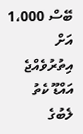ބޭސް 1،000 އަށް އިތުރުވެއްޖެ
އައްޑޫ ކެތު ލެބުގެ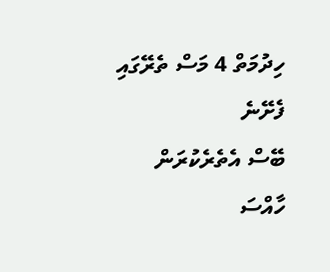ހިދުމަތް 4 މަސް ތެރޭގައި ފެށޭނެ
ބޭސް އެތެރެކުރަން ހާއްސަ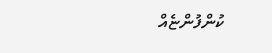ކުންފުންޏެއް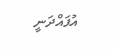އުފައްދަނީ